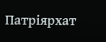Патріярхат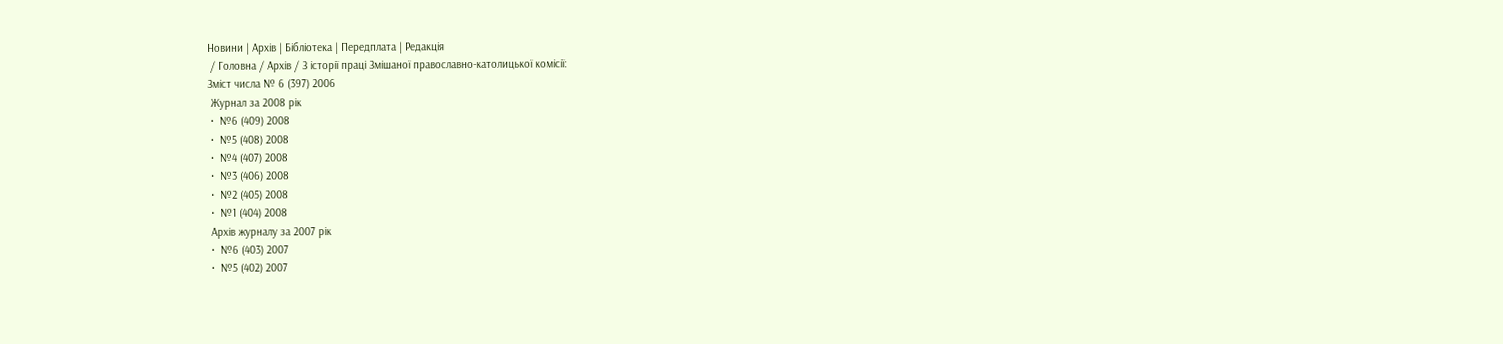Новини | Архів | Бібліотека | Передплата | Редакція
 / Головна / Архів / З історії праці Змішаної православно-католицької комісії:
Зміст числа № 6 (397) 2006
 Журнал за 2008 рік
 •  №6 (409) 2008
 •  №5 (408) 2008
 •  №4 (407) 2008
 •  №3 (406) 2008
 •  №2 (405) 2008
 •  №1 (404) 2008
 Архів журналу за 2007 рік
 •  №6 (403) 2007
 •  №5 (402) 2007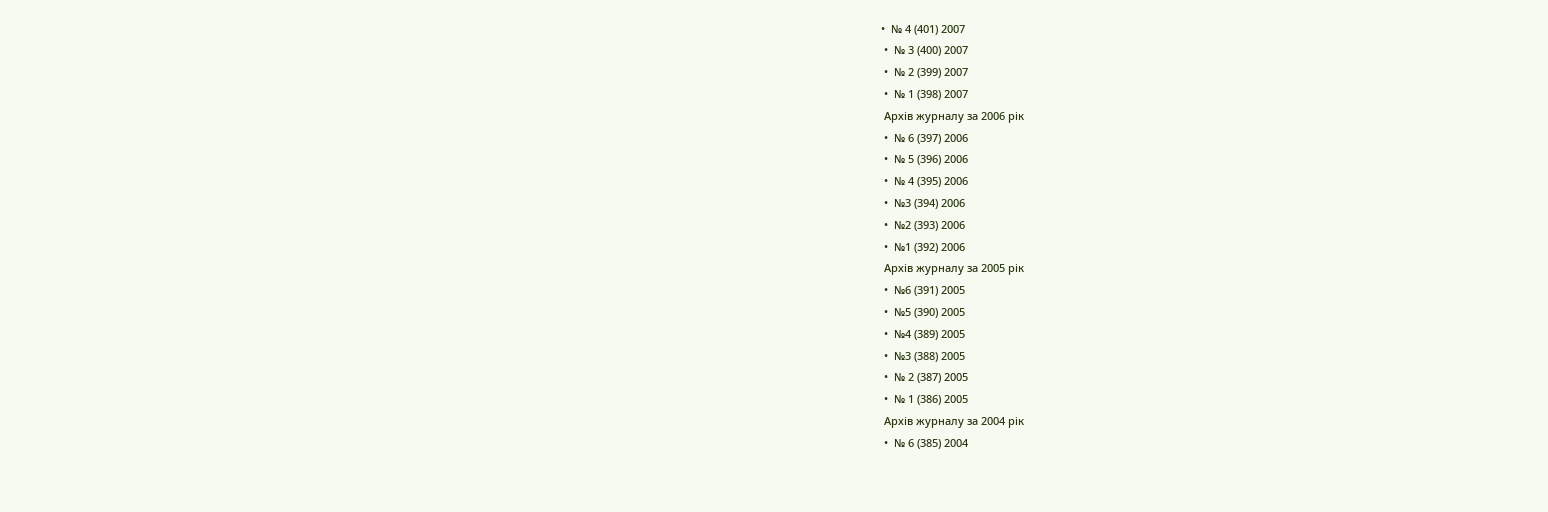•  № 4 (401) 2007
 •  № 3 (400) 2007
 •  № 2 (399) 2007
 •  № 1 (398) 2007
 Архів журналу за 2006 рік
 •  № 6 (397) 2006
 •  № 5 (396) 2006
 •  № 4 (395) 2006
 •  №3 (394) 2006
 •  №2 (393) 2006
 •  №1 (392) 2006
 Архів журналу за 2005 рік
 •  №6 (391) 2005
 •  №5 (390) 2005
 •  №4 (389) 2005
 •  №3 (388) 2005
 •  № 2 (387) 2005
 •  № 1 (386) 2005
 Архів журналу за 2004 рік
 •  № 6 (385) 2004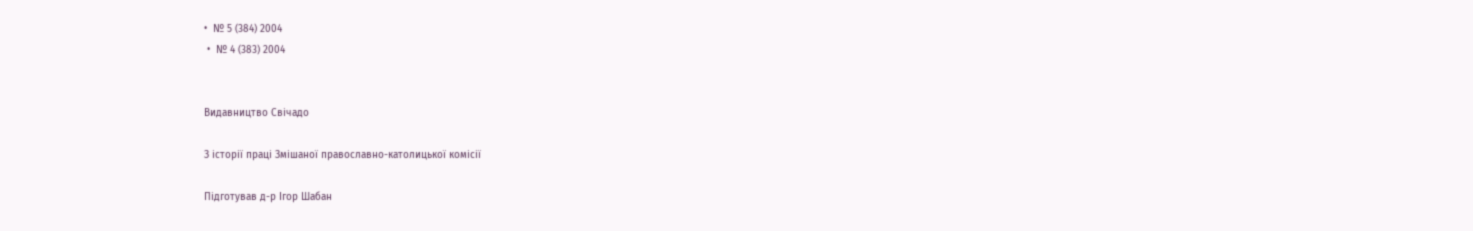•  № 5 (384) 2004
 •  № 4 (383) 2004


Видавництво Свічадо

З історії праці Змішаної православно-католицької комісії

Підготував д-р Ігор Шабан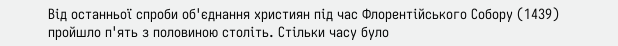Від останньої спроби об'єднання християн під час Флорентійського Собору (1439) пройшло п'ять з половиною століть. Стільки часу було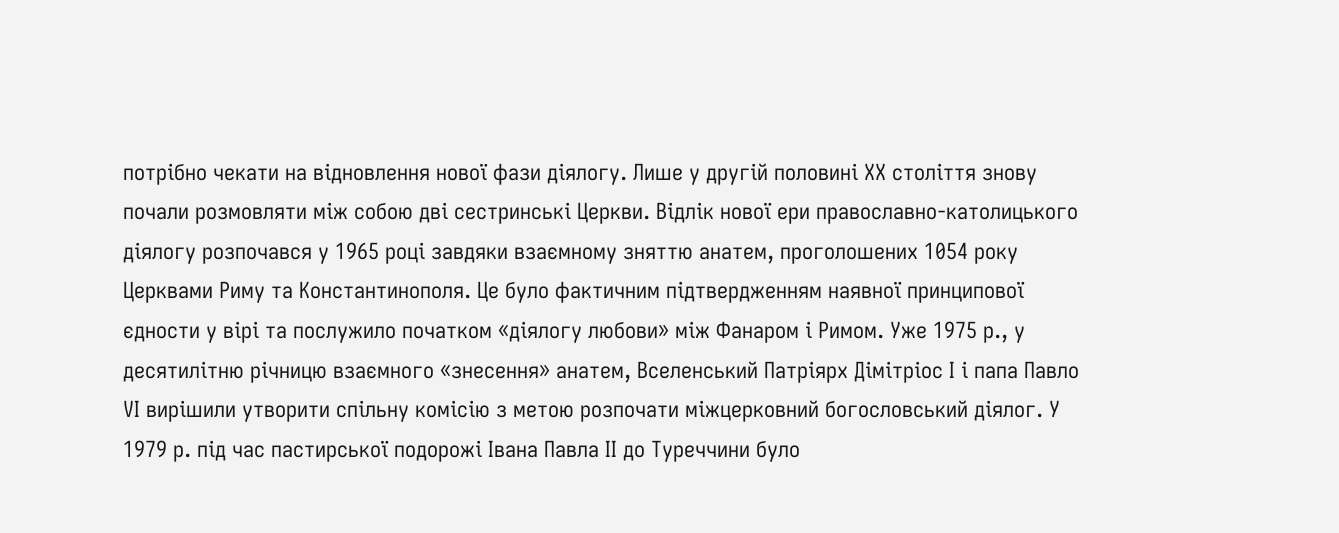потрібно чекати на відновлення нової фази діялогу. Лише у другій половині ХХ століття знову почали розмовляти між собою дві сестринські Церкви. Відлік нової ери православно-католицького діялогу розпочався у 1965 році завдяки взаємному зняттю анатем, проголошених 1054 року Церквами Риму та Константинополя. Це було фактичним підтвердженням наявної принципової єдности у вірі та послужило початком «діялогу любови» між Фанаром і Римом. Уже 1975 р., у десятилітню річницю взаємного «знесення» анатем, Вселенський Патріярх Дімітріос І і папа Павло VІ вирішили утворити спільну комісію з метою розпочати міжцерковний богословський діялог. У 1979 р. під час пастирської подорожі Івана Павла ІІ до Туреччини було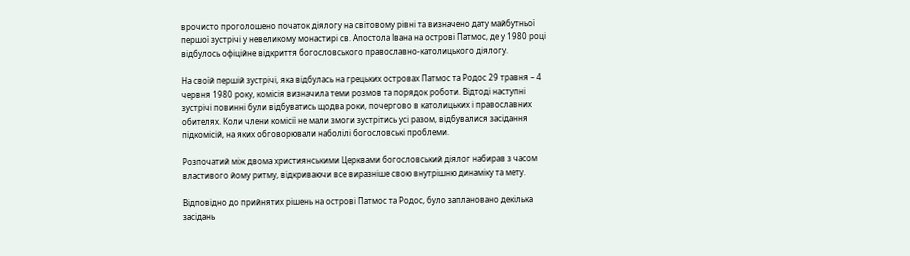врочисто проголошено початок діялогу на світовому рівні та визначено дату майбутньої першої зустрічі у невеликому монастирі св. Апостола Івана на острові Патмос, де у 1980 році відбулось офіційне відкриття богословського православно-католицького діялогу.

На своїй першій зустрічі, яка відбулась на грецьких островах Патмос та Родос 29 травня – 4 червня 1980 року, комісія визначила теми розмов та порядок роботи. Відтоді наступні зустрічі повинні були відбуватись щодва роки, почергово в католицьких і православних обителях. Коли члени комісії не мали змоги зустрітись усі разом, відбувалися засідання підкомісій, на яких обговорювали наболілі богословські проблеми.

Розпочатий між двома християнськими Церквами богословський діялог набирав з часом властивого йому ритму, відкриваючи все виразніше свою внутрішню динаміку та мету.

Відповідно до прийнятих рішень на острові Патмос та Родос, було заплановано декілька засідань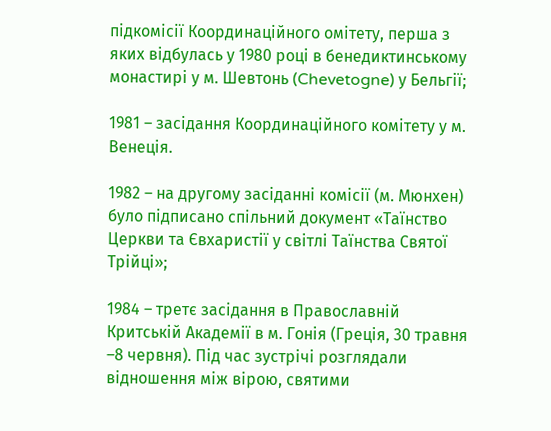підкомісії Координаційного омітету, перша з яких відбулась у 1980 році в бенедиктинському монастирі у м. Шевтонь (Chevetogne) у Бельгії;

1981 – засідання Координаційного комітету у м. Венеція.

1982 – на другому засіданні комісії (м. Мюнхен) було підписано спільний документ «Таїнство Церкви та Євхаристії у світлі Таїнства Святої Трійці»;

1984 – третє засідання в Православній Критській Академії в м. Гонія (Греція, 30 травня –8 червня). Під час зустрічі розглядали відношення між вірою, святими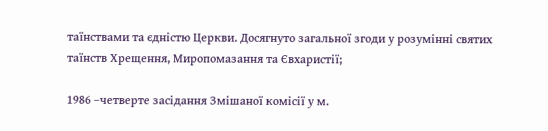таїнствами та єдністю Церкви. Досягнуто загальної згоди у розумінні святих таїнств Хрещення, Миропомазання та Євхаристії;

1986 –четверте засідання Змішаної комісії у м.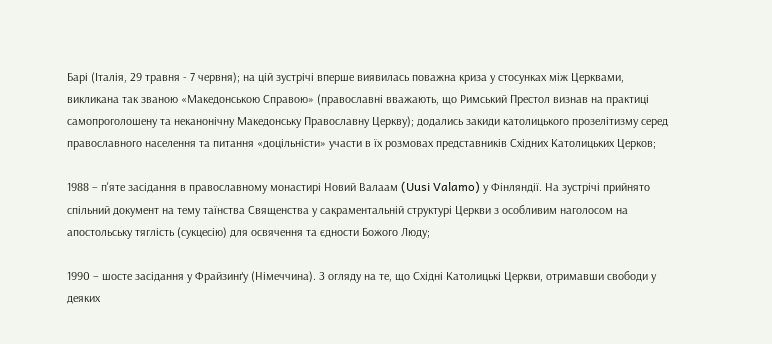Барі (Італія, 29 травня - 7 червня); на цій зустрічі вперше виявилась поважна криза у стосунках між Церквами, викликана так званою «Македонською Справою» (православні вважають, що Римський Престол визнав на практиці самопроголошену та неканонічну Македонську Православну Церкву); додались закиди католицького прозелітизму серед православного населення та питання «доцільністи» участи в їх розмовах представників Східних Католицьких Церков;

1988 – п'яте засідання в православному монастирі Новий Валаам (Uusi Valamo) у Фінляндії. На зустрічі прийнято спільний документ на тему таїнства Священства у сакраментальній структурі Церкви з особливим наголосом на апостольську тяглість (сукцесію) для освячення та єдности Божого Люду;

1990 – шосте засідання у Фрайзинґу (Німеччина). З огляду на те, що Східні Католицькі Церкви, отримавши свободи у деяких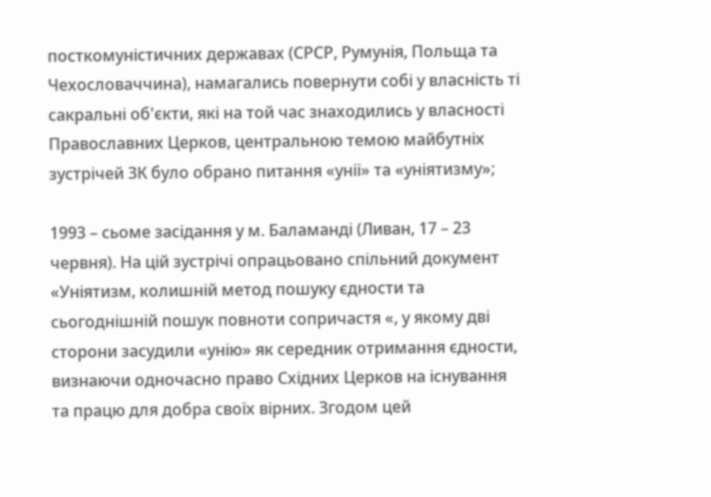посткомуністичних державах (СРСР, Румунія, Польща та Чехословаччина), намагались повернути собі у власність ті сакральні об'єкти, які на той час знаходились у власності Православних Церков, центральною темою майбутніх зустрічей ЗК було обрано питання «унії» та «уніятизму»;

1993 – сьоме засідання у м. Баламанді (Ливан, 17 – 23 червня). На цій зустрічі опрацьовано спільний документ «Уніятизм, колишній метод пошуку єдности та сьогоднішній пошук повноти сопричастя «, у якому дві сторони засудили «унію» як середник отримання єдности, визнаючи одночасно право Східних Церков на існування та працю для добра своїх вірних. Згодом цей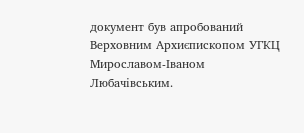документ був апробований Верховним Архиєпископом УГКЦ Мирославом-Іваном Любачівським.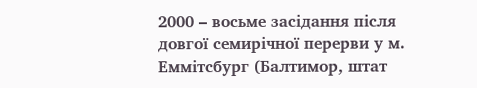2000 – восьме засідання після довгої семирічної перерви у м. Еммітсбург (Балтимор, штат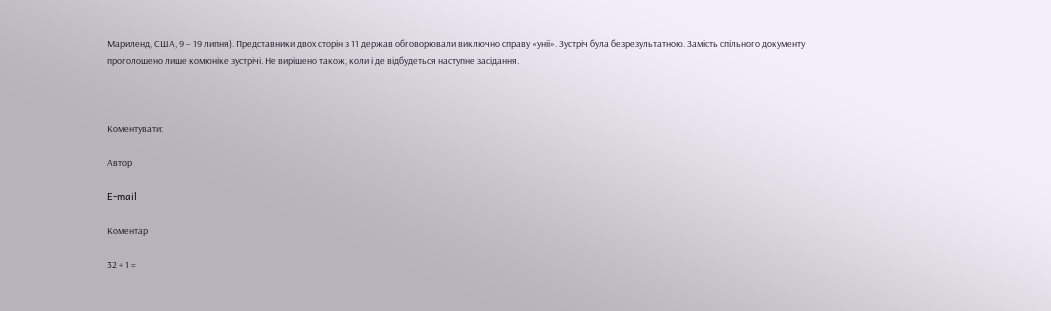Мариленд, США, 9 – 19 липня). Представники двох сторін з 11 держав обговорювали виключно справу «унії». Зустріч була безрезультатною. Замість спільного документу проголошено лише комюніке зустрічі. Не вирішено також, коли і де відбудеться наступне засідання.



Коментувати:

Автор

E-mail

Коментар

32 + 1 =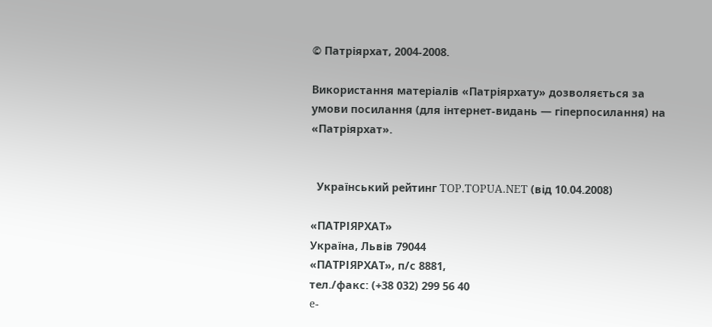© Патріярхат, 2004-2008.

Використання матеріалів «Патріярхату» дозволяється за умови посилання (для інтернет-видань — гіперпосилання) на «Патріярхат».


  Український рейтинг TOP.TOPUA.NET (від 10.04.2008)

«ПАТРІЯРХАТ»
Україна, Львів 79044
«ПАТРІЯРХАТ», п/с 8881,
тел./факс: (+38 032) 299 56 40
e-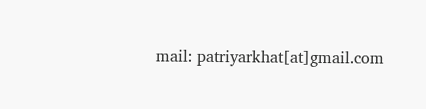mail: patriyarkhat[at]gmail.com